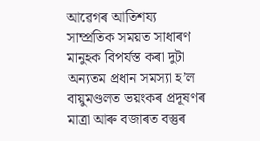আৱেগৰ আতিশয্য
সাম্প্ৰতিক সময়ত সাধাৰণ মানুহক বিপৰ্যস্ত কৰা দুটা অন্যতম প্ৰধান সমস্যা হ’ল বায়ুমণ্ডলত ভয়ংকৰ প্ৰদূষণৰ মাত্ৰা আৰু বজাৰত বস্তুৰ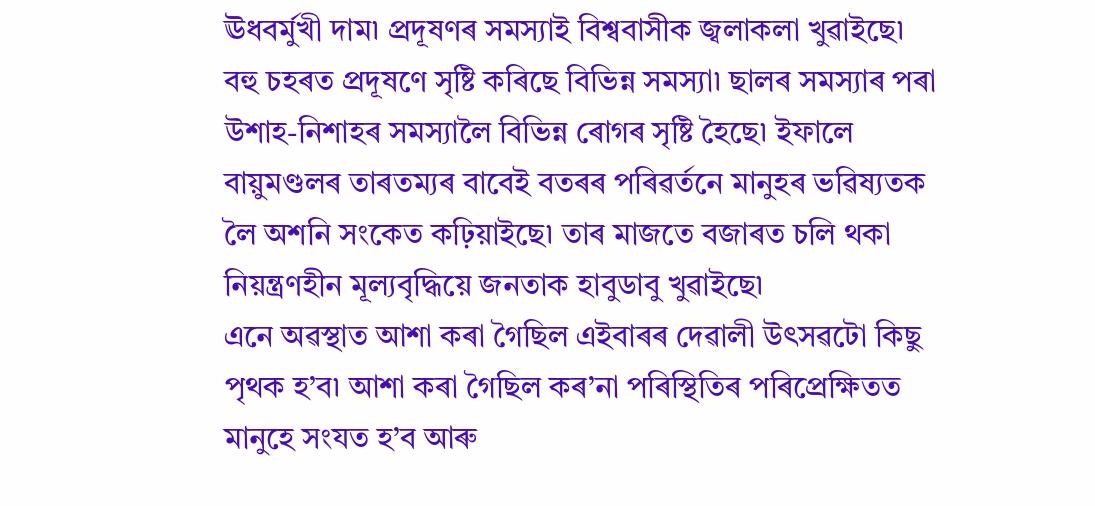ঊধবৰ্মুখী দাম৷ প্ৰদূষণৰ সমস্যাই বিশ্ববাসীক জ্বলাকলা খুৱাইছে৷ বহু চহৰত প্ৰদূষণে সৃষ্টি কৰিছে বিভিন্ন সমস্যা৷ ছালৰ সমস্যাৰ পৰা উশাহ-নিশাহৰ সমস্যালৈ বিভিন্ন ৰোগৰ সৃষ্টি হৈছে৷ ইফালে বায়ুমণ্ডলৰ তাৰতম্যৰ বাবেই বতৰৰ পৰিৱৰ্তনে মানুহৰ ভৱিষ্যতক লৈ অশনি সংকেত কঢ়িয়াইছে৷ তাৰ মাজতে বজাৰত চলি থকা নিয়ন্ত্ৰণহীন মূল্যবৃদ্ধিয়ে জনতাক হাবুডাবু খুৱাইছে৷
এনে অৱস্থাত আশা কৰা গৈছিল এইবাৰৰ দেৱালী উৎসৱটো কিছু পৃথক হ’ব৷ আশা কৰা গৈছিল কৰ’না পৰিস্থিতিৰ পৰিপ্ৰেক্ষিতত মানুহে সংযত হ’ব আৰু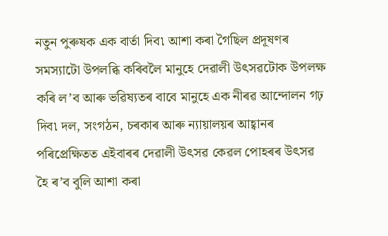নতুন পুৰুষক এক বাৰ্তা দিব৷ আশা কৰা গৈছিল প্ৰদূষণৰ সমস্যাটো উপলব্ধি কৰিবলৈ মানুহে দেৱালী উৎসৱটোক উপলক্ষ কৰি ল’ব আৰু ভৱিষ্যতৰ বাবে মানুহে এক নীৰৱ আন্দোলন গঢ় দিব৷ দল, সংগঠন, চৰকাৰ আৰু ন্যায়ালয়ৰ আহ্বানৰ পৰিপ্ৰেক্ষিতত এইবাৰৰ দেৱালী উৎসৱ কেৱল পোহৰৰ উৎসৱ হৈ ৰ’ব বুলি আশা কৰা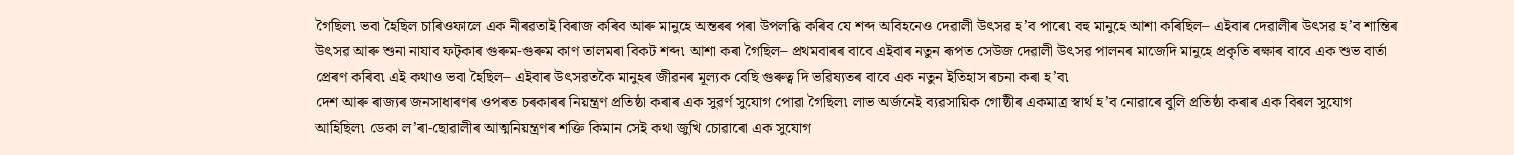গৈছিল৷ ভবা হৈছিল চাৰিওফালে এক নীৰৱতাই বিৰাজ কৰিব আৰু মানুহে অন্তৰৰ পৰা উপলব্ধি কৰিব যে শব্দ অবিহনেও দেৱালী উৎসৱ হ’ব পাৰে৷ বহু মানুহে আশা কৰিছিল– এইবাৰ দেৱালীৰ উৎসৱ হ’ব শান্তিৰ উৎসৱ আৰু শুনা নাযাব ফট্কাৰ গুৰুম-গুৰুম কাণ তালমৰা বিকট শব্দ৷ আশা কৰা গৈছিল– প্ৰথমবাৰৰ বাবে এইবাৰ নতুন ৰূপত সেউজ দেৱালী উৎসৱ পালনৰ মাজেদি মানুহে প্ৰকৃতি ৰক্ষাৰ বাবে এক শুভ বাৰ্তা প্ৰেৰণ কৰিব৷ এই কথাও ভবা হৈছিল– এইবাৰ উৎসৱতকৈ মানুহৰ জীৱনৰ মূল্যক বেছি গুৰুত্ব দি ভৱিষ্যতৰ বাবে এক নতুন ইতিহাস ৰচনা কৰা হ’ব৷
দেশ আৰু ৰাজ্যৰ জনসাধাৰণৰ ওপৰত চৰকাৰৰ নিয়ন্ত্ৰণ প্ৰতিষ্ঠা কৰাৰ এক সুৱৰ্ণ সুযোগ পোৱা গৈছিল৷ লাভ অৰ্জনেই ব্যৱসায়িক গোষ্ঠীৰ একমাত্ৰ স্বাৰ্থ হ’ব নোৱাৰে বুলি প্ৰতিষ্ঠা কৰাৰ এক বিৰল সুযোগ আহিছিল৷ ডেকা ল’ৰা-ছোৱালীৰ আত্মনিয়ন্ত্ৰণৰ শক্তি কিমান সেই কথা জুখি চোৱাৰো এক সুযোগ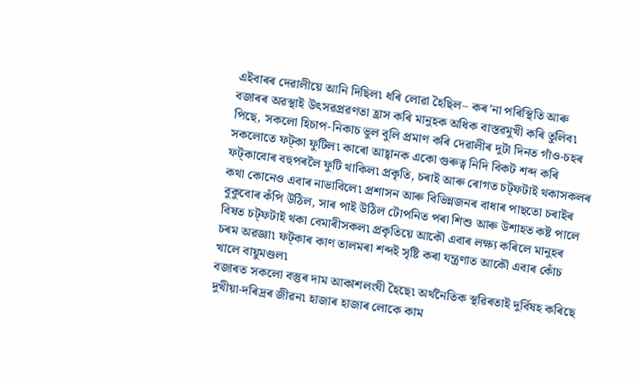এইবাৰৰ দেৱালীয়ে আনি দিছিল৷ ধৰি লোৱা হৈছিল– কৰ’না পৰিস্থিতি আৰু বজাৰৰ অৱস্থাই উৎসৱপ্ৰৱণতা হ্ৰাস কৰি মানুহক অধিক বাস্তৱমুখী কৰি তুলিব৷
পিছে, সকলো হিচাপ-নিকাচ ভুল বুলি প্ৰমাণ কৰি দেৱালীৰ দুটা দিনত গাঁও-চহৰ সকলোতে ফট্কা ফুটিল৷ কাৰো আহ্বানক একো গুৰুত্ব নিদি বিকট শব্দ কৰি ফট্কাবোৰ বহুপৰলৈ ফুটি থাকিল৷ প্ৰকৃতি, চৰাই আৰু ৰোগত চট্ফটাই থকাসকলৰ কথা কোনেও এবাৰ নাভাবিলে৷ প্ৰশাসন আৰু বিভিন্নজনৰ বাধাৰ পাছতো চৰাইৰ বুকুবোৰ কঁপি উঠিল, সাৰ পাই উঠিল টোপনিত পৰা শিশু আৰু উশাহত কষ্ট পালে বিষত চট্ফটাই থকা বেমাৰীসকল৷ প্ৰকৃতিয়ে আকৌ এবাৰ লক্ষ্য কৰিলে মানুহৰ চৰম অৱজ্ঞা৷ ফট্কাৰ কাণ তালমৰা শব্দই সৃষ্টি কৰা যন্ত্ৰণাত আকৌ এবাৰ কোঁচ খালে বায়ুমণ্ডল৷
বজাৰত সকলো বস্তুৰ দাম আকাশলংঘী হৈছে৷ অৰ্থনৈতিক স্থৱিৰতাই দুৰ্বিষহ কৰিছে দুখীয়া-দৰিদ্ৰৰ জীৱন৷ হাজাৰ হাজাৰ লোকে কাম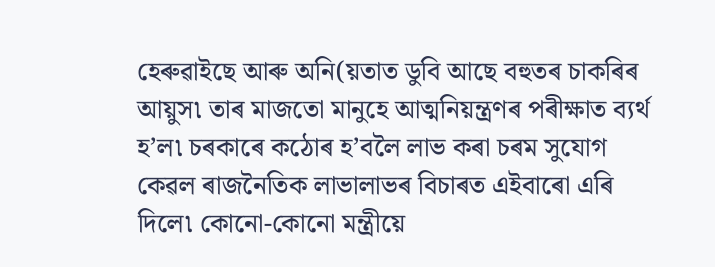হেৰুৱাইছে আৰু অনি(য়তাত ডুবি আছে বহুতৰ চাকৰিৰ আয়ুস৷ তাৰ মাজতো মানুহে আত্মনিয়ন্ত্ৰণৰ পৰীক্ষাত ব্যৰ্থ হ’ল৷ চৰকাৰে কঠোৰ হ’বলৈ লাভ কৰা চৰম সুযোগ কেৱল ৰাজনৈতিক লাভালাভৰ বিচাৰত এইবাৰো এৰি দিলে৷ কোনো-কোনো মন্ত্ৰীয়ে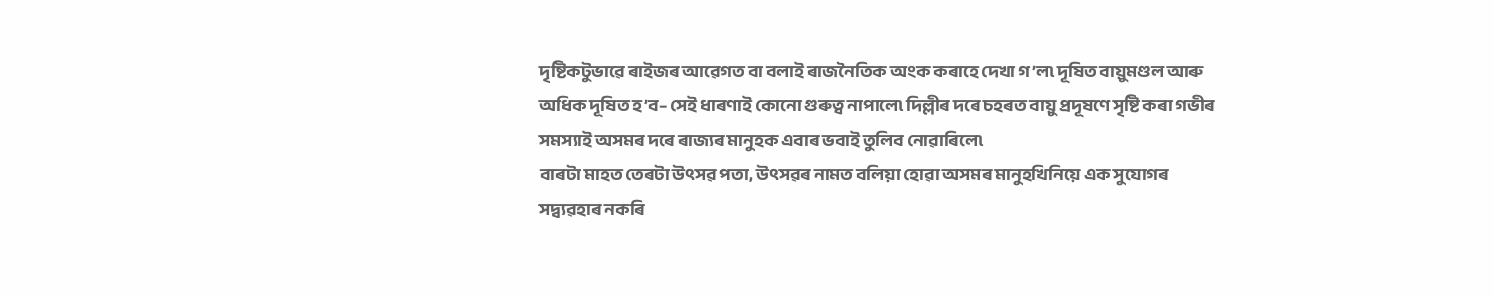দৃষ্টিকটুভাৱে ৰাইজৰ আৱেগত বা বলাই ৰাজনৈতিক অংক কৰাহে দেখা গ’ল৷ দূষিত বায়ুমণ্ডল আৰু অধিক দূষিত হ’ব– সেই ধাৰণাই কোনো গুৰুত্ব নাপালে৷ দিল্লীৰ দৰে চহৰত বায়ু প্ৰদূষণে সৃষ্টি কৰা গভীৰ সমস্যাই অসমৰ দৰে ৰাজ্যৰ মানুহক এবাৰ ভবাই তুলিব নোৱাৰিলে৷
বাৰটা মাহত তেৰটা উৎসৱ পতা, উৎসৱৰ নামত বলিয়া হোৱা অসমৰ মানুহখিনিয়ে এক সুযোগৰ সদ্ব্যৱহাৰ নকৰি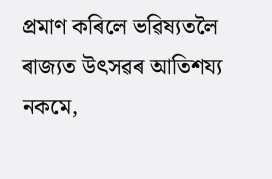প্ৰমাণ কৰিলে ভৱিষ্যতলৈ ৰাজ্যত উৎসৱৰ আতিশয্য নকমে,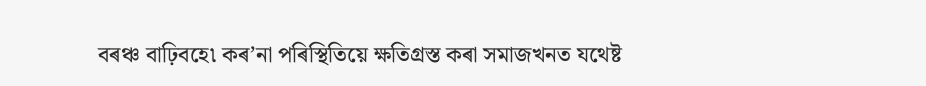বৰঞ্চ বাঢ়িবহে৷ কৰ’না পৰিস্থিতিয়ে ক্ষতিগ্ৰস্ত কৰা সমাজখনত যথেষ্ট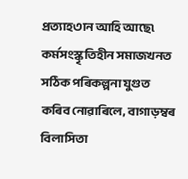প্ৰত্যাহ৩ান আহি আছে৷ কৰ্মসংস্কৃতিহীন সমাজখনত সঠিক পৰিকল্পনা যুগুত কৰিব নোৱাৰিলে, বাগাড়ম্বৰ বিলাসিতা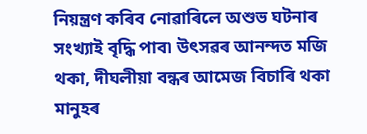নিয়ন্ত্ৰণ কৰিব নোৱাৰিলে অশুভ ঘটনাৰ সংখ্যাই বৃদ্ধি পাব৷ উৎসৱৰ আনন্দত মজি থকা, দীঘলীয়া বন্ধৰ আমেজ বিচাৰি থকা মানুহৰ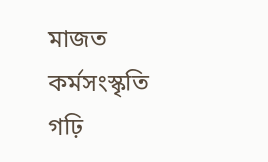মাজত কৰ্মসংস্কৃতি গঢ়ি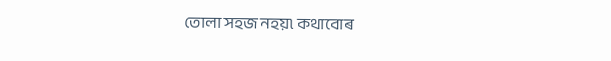তোলা সহজ নহয়৷ কথাবোৰ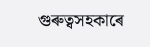গুৰুত্বসহকাৰে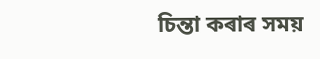চিন্তা কৰাৰ সময়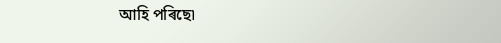আহি পৰিছে৷